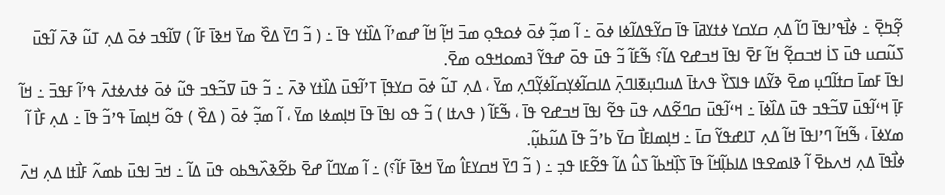ߐ߲߬ߤߐ߲߫ ߸ ߦߊ߯ߟߴߊߟߊ߫ ߣߊ߬ ߡߍ߲ ߛߌߛߌ ߦߙߌߥߊ߫ ߟߊ߫ ߛߌ߬ߟߡߊ߬ߦߊ ߦߋ߫ ߸ ߊ߬ ߘߏ߲߬ ߦߋ߫ ߦߋߟߋ߲ ߘߏ߫ ߞߊ߲߬ ߞߊ߬ ߝߘߴߊ߬ ߡߊ߰ߙߌ ߟߊ߫ ߸ ( ߏ߬ ߣߌ߫ ߡߐ߰ ߘߌ߫ ߞߢߊ߫ ߓߊ߬ ) ߜߊ߬ߟߏ ߦߋ߫ ߡߍ߲ ߠߎ߬ ߢߍ߫ ߊ߬ߟߎ߫ ߖߎ߬ߛߎ ߟߎ߫ ߖߊ߭ ߞߏߛߐ߲߬ ߞߊ߬ ߓߐ߫ ߊߟߊ߫ ߞߏߝߐ ߡߊ߬؟ ߒ߬ߓߊ߬ ߏ߬ ߟߎ߫ ߟߋ߫ ߝߟߌ߬ ߔߘߋߞߟߋ ߘߐ߫.
ߊߟߊ߫ ߓߘߊ߫ ߛߙߊ߬ߣߎ߲ ߘߐ߫ ߢߌ߬ߡߊ ߟߊߖߌ߰ ߟߍߙߊ߫ ߡߎߣߎ߲ߧߊߣߍ߲߫ ߡߊߛߊ߬ߦߌ߲ߛߊ߬ߦߌ߲߬ߣߍ߲ ߘߌ߫ ، ߡߍ߲ ߠߎ߬ ߦߋ߫ ߛߌߟߊ߲߫ ߠߴߊ߬ߟߎ߫ ߡߊ߰ߙߌ ߢߍ߫ ߸ ߏ߬ ߟߎ߫ ߜߏ߬ߟߏ ߟߎ߬ ߦߋ߫ ߦߙߍߦߙߍ߫ ߟߴߊ߬ ߓߟߏ߫ ߸ ߞߊ߬ ߓߊ߲߫ ߞߵߊ߬ߟߎ߫ ߜߏ߬ߟߏ ߟߎ߫ ߡߊ߰ߦߊ߫ ߸ ߞߵߊ߬ߟߎ߫ ߛߣߐ߬ߡߍ ߟߎ߫ ߟߐ߬ ߊߟߊ߫ ߞߏߝߐ ߟߊ߫ ، ߒ߬ߓߊ߬ ( ߟߍߙߊ ) ߏ߬ ߟߋ ߊߟߊ߫ ߟߊ߫ ߞߊ߲ߘߦߊ ߘߌ߫ ، ߊ߬ ߘߏ߲߬ ߦߋ߫ ( ߡߐ߰ ) ߟߋ߬ ߞߊ߲ߘߊ߫ ߟߴߏ߬ ߟߊ߫ ߸ ߡߍ߲ ߓߊ߯ ߊ߬ ߘߌߦߊ߫ ، ߒ߬ߞߊ߬ ߣߴߊߟߊ߫ ߞߊ߬ ߡߍ߲ ߠߊߝߟߌ߬ ߛߊ߫ ߸ ߞߊ߲ߘߊߓߊ߯ ߛߌ߫ ߕߴߏ߬ ߟߊ߫ ߡߎ߬ߕߎ߲߬.
ߦߊ߯ߟߊ߫ ߡߍ߲ ߞߍߕߐ߫ ߊ߬ ߢߊߘߐߟߊ ߡߊߕߊ߲߬ߞߊ߬ ߟߊ߫ ߖߊ߲߰ߞߕߊ߬ ߖߎ߮ ߡߊ߬ ߟߐ߬ߓߊ ߟߏ߲ ߸ ( ߏ߬ ߣߌ߫ ߞߛߌߓߊ߮ ߘߌ߫ ߞߢߊ߫ ߓߊ߬؟) ߸ ߊ߬ ߘߌߣߊ߬ ߝߐ߫ ߕߐ߬ߢߍ߰ߒߕߋ ߟߎ߫ ߡߊ߬ ߸ ߞߏ߫ ߊߟߎ߫ ߕߘߍ߬ ߓߊ߯ߙߊ ߡߍ߲ ߞߍ߫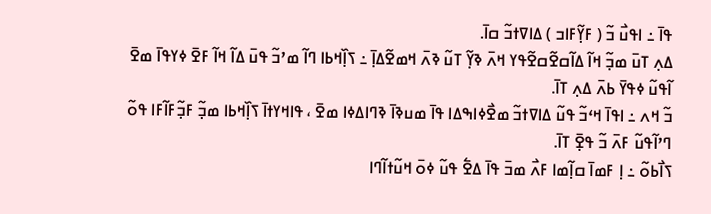ߟߊ߫ ߸ ߊߟߎ߯ ߏ߬ ( ߓߌ߲߬ߓߊߏ ) ߡߊߜߙߏ߬ ߛߊ߫.
ߡߍ߲ ߠߎ߫ ߘߏ߲߬ ߞߊ߬ ߡߊ߬ߛߐ߬ߛߐ߬ߟߌ ߞߍ߫ ߢߌ߲߬ ߠߎ߬ ߢߍ߫ ߞߘߐ߬ߡߊ߲߫ ߸ ߖߊ߲߰ߞߕߊ ߣߊ߬ ߘߴߏ߬ ߟߎ߫ ߡߊ߬ ߞߊ߬ ߓߐ߫ ߦߌߟߊ߫ ߘߐ߫ ߊ߬ߟߎ߬ ߦߟߌ߫ ߕߍ߫ ߡߍ߲ ߠߊ߫.
ߏ߬ ߞߍ ߸ ߊߟߊ߫ ߞߵߏ߬ ߟߎ߬ ߡߊߜߙߏ߬ ߘߐ߯ߦߊߒߡߊ ߟߊ߫ ߘߎߢߊ߫ ߢߣߊߡߦߊ ߘߐ߫ ، ߟߊߞߌߙߊ߫ ߖߊ߲߰ߞߕߊ ߘߏ߲߬ ߓߏ߲߬ߓߊ߬ߓߊ ߟߋ߬ ߣߴߊ߬ߟߎ߬ ߓߍ߫ ߏ߬ ߟߐ߲߫ ߠߊ߫.
ߖߊ߯ߕߋ߬ ߸ ߊ߲ ߓߘߊ߫ ߛߊ߲߬ߘߊ ߓߍ߯ ߘߏ߫ ߟߊ߫ ߡߐ߱ ߟߎ߬ ߦߋ߫ ߞߎ߬ߙߊ߬ߣߊ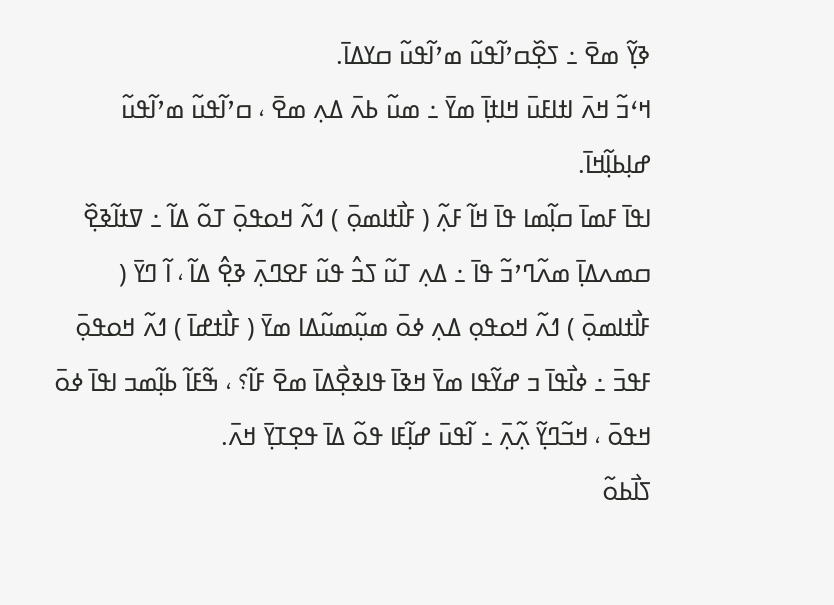ߢߌ߲߬ ߘߐ߫ ߸ ߖߐ߲߰ߛߴߊ߬ߟߎ߬ ߘߴߊ߬ߟߎ߬ ߛߌߡߊ߫.
ߞߵߏ߬ ߞߍ߫ ߊߙߊߓߎ߫ ߞߊߙߊ߲߫ ߘߌ߫ ߸ ߘߎ߬ ߕߍ߫ ߡߍ߲ ߘߐ߫ ، ߛߴߊ߬ߟߎ߬ ߘߴߊ߬ߟߎ߬ ߝߊ߲ߕߊ߲߬ߞߊ߫.
ߊߟߊ߫ ߓߘߊ߫ ߛߊ߲߬ߘߊ ߟߊ߫ ߞߊ߬ ߓߍ߲߬ ( ߓߊ߯ߙߊߘߋ߲߫ ) ߗߍ߬ ߞߋߟߋ߲߫ ߠߋ߬ ߡߊ߬ ߸ ߜߙߊ߬ߢߐ߲߰ ߛߘߍߡߊ߲߫ ߘߍ߬ߣߴߏ߬ ߟߊ߫ ߸ ߡߍ߲ ߠߎ߬ ߖߏ߮ ߟߎ߬ ߓߐߣߍ߲߫ ߢߐ߲߮ ߡߊ߬ ، ߊ߬ ߣߌ߫ ( ߓߊ߯ߙߊߘߋ߲߫ ) ߗߍ߬ ߞߋߟߋ߲ ߡߍ߲ ߦߋ߫ ߘߎ߲߬ߘߎ߬ߡߊ ߘߌ߫ ( ߓߊ߯ߙߝߊ߫ ) ߗߍ߬ ߞߋߟߋ߲߫ ߓߟߏ߫ ߸ ߦߊ߯ߟߊ߫ ߏ ߝߌ߬ߟߊ ߘߌ߫ ߞߢߊ߫ ߟߊߢߐ߲߯ߡߊ߫ ߘߐ߫ ߓߊ߬؟ ، ߒ߬ߓߊ߬ ߕߊ߲߬ߘߏ ߊߟߊ߫ ߦߋ߫ ߞߟߋ߫ ، ߞߏ߬ߣߌ߲߬ ߍ߲߬ߍ߲߫ ߸ ߊ߬ߟߎ߫ ߝߊ߲߬ߓߊ ߟߋ߬ ߡߊ߫ ߟߐ߲ߠߌ߲߫ ߞߍ߫.
ߖߊ߯ߕߋ߬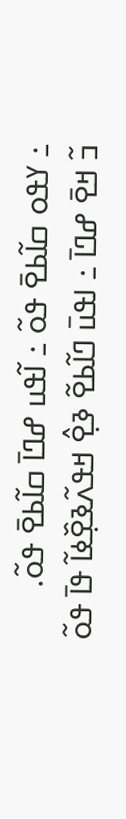߸ ߌߟߋ ߛߊ߬ߕߐ߫ ߟߋ߬ ߸ ߊ߬ߟߎ ߝߣߊ߫ ߛߊ߬ߕߐ߫ ߟߋ߬.
ߏ߬ ߞߐ߫ ߝߣߊ߫ ߸ ߊߟߎ߫ ߣߊ߬ߕߐ߬ ߢߐ߲߮ ߞߟߍ߬ߢߐ߲߰ߦߊ߬ ߟߊ߫ ߟߋ߬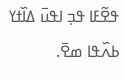ߟߐ߬ߓߊ ߟߏ߲ ߊߟߎ߫ ߡߊ߰ߙߌ ߕߍ߰ߟߊ ߘߐ߫.